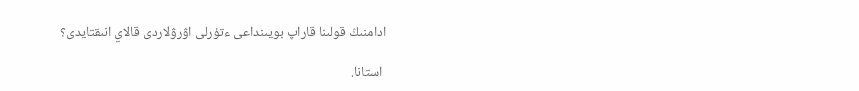ادامنىڭ قولىنا قاراپ بويىنداعى ءتۇرلى اۋرۋلاردى قالاي انىقتايدى؟

 استانا.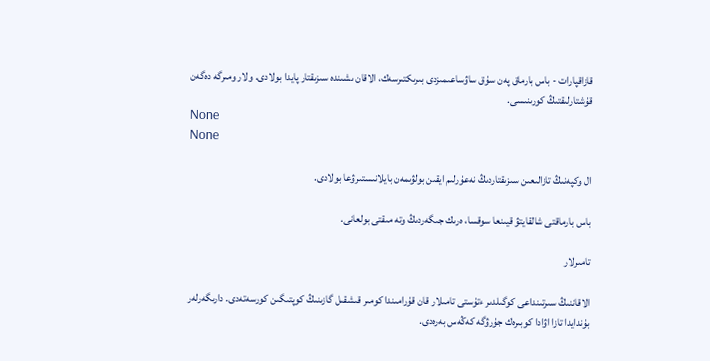قازاقپارات - باس بارماق پەن سۇق ساۋساعىمىزدى بىرىكتىرسەك، الاقان ىشىندە سىزىقتار پايدا بولادى. ولار ومىرگە دەگەن قۇشتارلىقتىڭ كورىنىسى.
None
None

ال وكپەنىڭ تازالىعىن سىزىقتاردىڭ نەعۇرلىم ايقىن بولۋىمەن بايلانىستىرۋعا بولادى.

باس بارماقتى شالقايتۋ قيىنعا سوقسا، ەرىك جىگەردىڭ وتە مىقتى بولعانى.

تامىرلار

الاقاننىڭ سىرتىنداعى كوگىلدىر ءتۇستى تامىلار قان قۇرامىندا كومىر قىشقىل گازىنىڭ كوپتىگىن كورسەتەدى. دارىگەرلەر بۇندايدا تازا اۋادا كوبىرەك جۇرۋگە كەڭەس بەرەدى.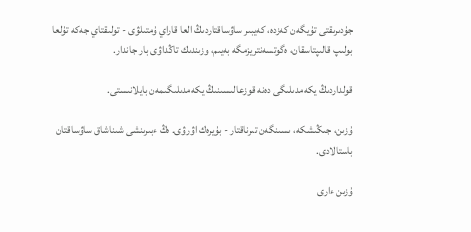جۇدىرىقتى تۇيگەن كەزدە، كەيبىر ساۋساقتاردىڭ العا قاراي ۇمتىلۋى - تولىقتاي جەكە تۇلعا بولىپ قالىپتاسقان، ەگوتسەنتريزمگە بەيىم، وزىندىك تاڭداۋى بار جاندار.

قولداردىڭ يكەمدىلىگى دەنە قوزعالىسىنىڭ يكەمدىلىگىمەن بايلانىستى.

ۇزىن، جىڭىشكە، ىسىنگەن تىرناقتار - بۇيرەك اۋرۋى. ەڭ ءبىرىنشى شىناشاق ساۋساقتان باستالادى.

ۇزىن ءارى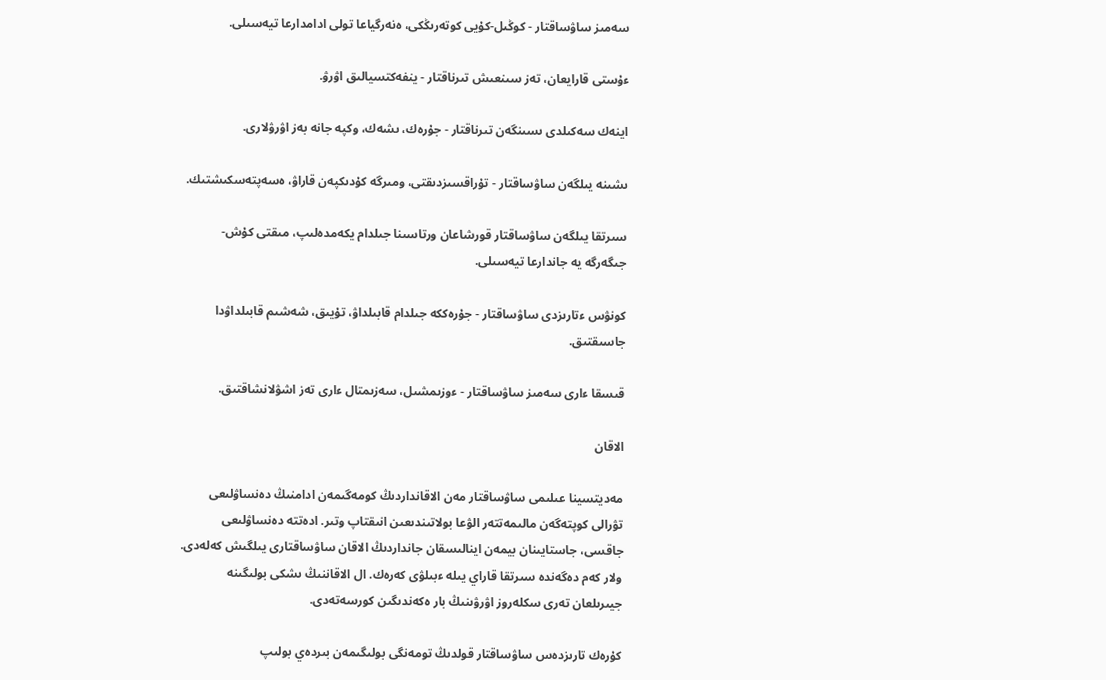سەمىز ساۋساقتار - كوڭىل-كۇيى كوتەرىڭكى، ەنەرگياعا تولى ادامدارعا تيەسىلى.

ءۇستى قارايعان، تەز سىنعىش تىرناقتار - ينفەكتسيالىق اۋرۋ.

اينەك سەكىلدى ىسىنگەن تىرناقتار - جۇرەك، ىشەك، وكپە جانە بەز اۋرۋلارى.

ىشىنە يىلگەن ساۋساقتار - تۇراقسىزدىقتى، ومىرگە كۇدىكپەن قاراۋ، ەسەپتەسكىشتىك.

سىرتقا يىلگەن ساۋساقتار قورشاعان ورتاسىنا جىلدام يكەمدەلىپ، مىقتى كۇش-جىگەرگە يە جاندارعا تيەسىلى.

كونۋس ءتارىزدى ساۋساقتار - جۇرەككە جىلدام قابىلداۋ، تۇيىق، شەشىم قابىلداۋدا جاسىقتىق.

قىسقا ءارى سەمىز ساۋساقتار - ءوزىمشىل، سەزىمتال ءارى تەز اشۋلانشاقتىق.

الاقان

مەديتسينا عىلىمى ساۋساقتار مەن الاقانداردىڭ كومەگىمەن ادامنىڭ دەنساۋلىعى تۋرالى كوپتەگەن مالىمەتتەر الۋعا بولاتىندىعىن انىقتاپ وتىر. ادەتتە دەنساۋلىعى جاقسى، جاستايىنان بيمەن اينالىسقان جانداردىڭ الاقان ساۋساقتارى يىلگىش كەلەدى. ولار كەم دەگەندە سىرتقا قاراي يىلە ءبىلۋى كەرەك. ال الاقاننىڭ ىشكى بولىگىنە جيىرىلعان تەرى سكلەروز اۋرۋىنىڭ بار ەكەندىگىن كورسەتەدى.

كۇرەك تارىزدەس ساۋساقتار قولدىڭ تومەنگى بولىگىمەن بىردەي بولىپ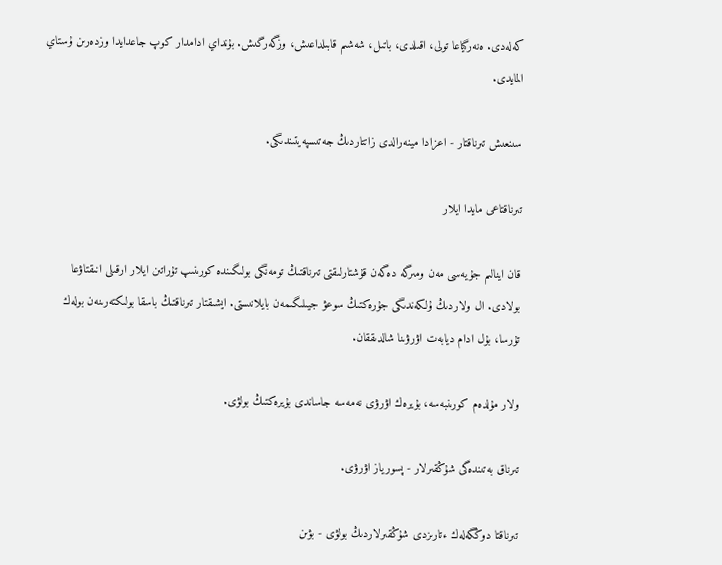كەلەدى. ەنەرگياعا تولى، اقىلدى، باتىل، شەشىم قابىلداعىش، وزگەرگىش. بۇنداي ادامدار كوپ جاعدايدا وزدەرىن ۇستاي المايدى.

سىنعىش تىرناقتار - اعزادا مينەرالدى زاتتاردىڭ جەتىسپەيتىندىگى.

تىرناقتاعى مايدا ايلار

قان اينالىم جۇيەسى مەن ومىرگە دەگەن قۇشتارلىقتى تىرناقتىڭ تومەنگى بولىگىندە كورىنىپ تۇراتىن ايلار ارقىلى انىقتاۋعا بولادى. ال ولاردىڭ ۇلكەندىگى جۇرەكتىڭ سوعۋ جيىلىگىمەن بايلانىستى. ايشىقتار تىرناقتىڭ باسقا بولىكتەرىنەن بولەك تۇرسا، بۇل ادام ديابەت اۋرۋىنا شالدىققان.

ولار مۇلدەم كورىنبەسە، بۇيرەك اۋرۋى نەمەسە جاساندى بۇيرەكتىڭ بولۋى.

تىرناق بەتىندەگى شۇڭقىرلار - پسورياز اۋرۋى.

تىرناقتا دوڭگەلەك ءتارىزدى شۇڭقىرلاردىڭ بولۋى - بۋىن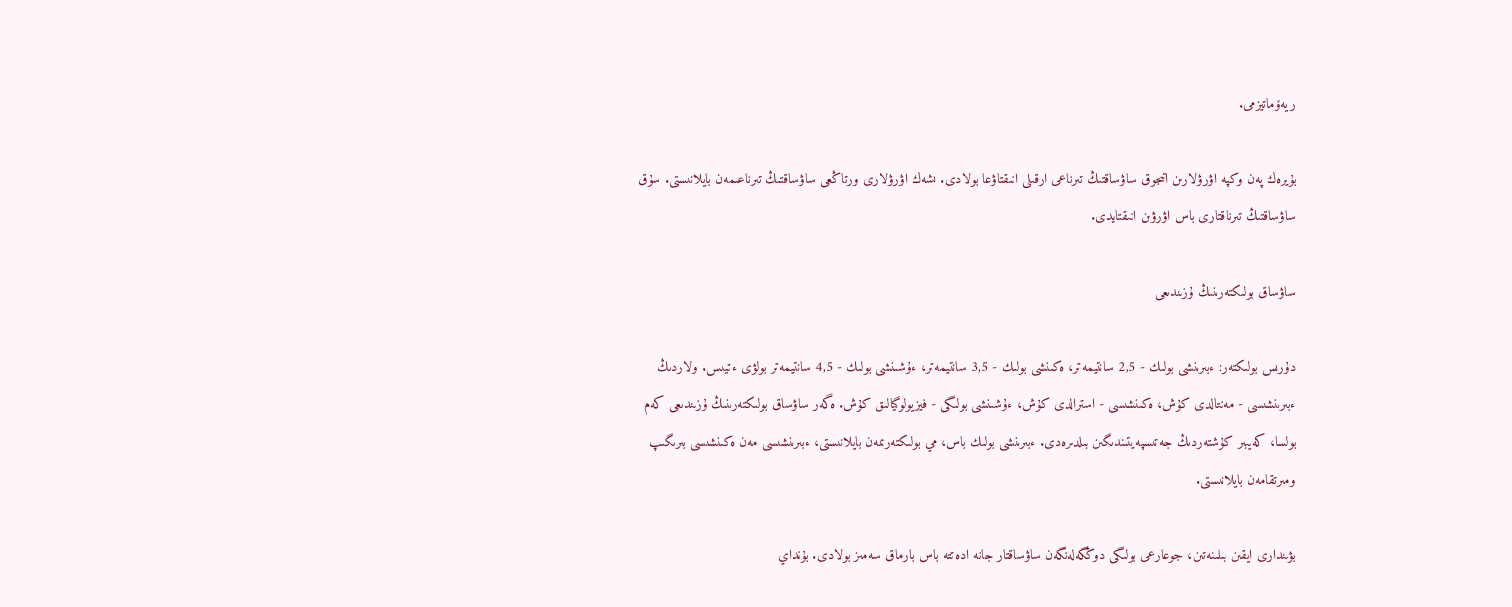ريەۆماتيزمى.

بۇيرەك پەن وكپە اۋرۋلارىن اتىجوق ساۋساقتىڭ تىرناعى ارقىلى انىقتاۋعا بولادى. ىشەك اۋرۋلارى ورتاڭعى ساۋساقتىڭ تىرناعىمەن بايلانىستى. سۇق ساۋساقتىڭ تىرناقتارى باس اۋرۋىن انىقتايدى.

ساۋساق بولىكتەرىنىڭ ۇزىندىعى

دۇرىس بولىكتەر: ءبىرىنشى بولىك - 2,5 سانتيمەتر، ەكىنشى بولىك - 3,5 سانتيمەتر، ءۇشىنشى بولىك - 4,5 سانتيمەتر بولۋى ءتيىس. ولاردىڭ ءبىرىنشىسى - مەنتالدى كۇش، ەكىنشىسى - استرالدى كۇش، ءۇشىنشى بولىگى - فيزيولوگيالىق كۇش. ەگەر ساۋساق بولىكتەرىنىڭ ۇزىندىعى كەم بولسا، كەيبىر كۇشتەردىڭ جەتىسپەيتىندىگىن بىلدىرەدى. ءبىرىنشى بولىك باس، مي بولىكتەرىمەن بايلانىستى، ءبىرىنشىسى مەن ەكىنشىسى بىرىگىپ ومىرتقامەن بايلانىستى.

بۋىندارى ايقىن بىلىنەتىن، جوعارعى بولىگى دوڭگەلەنگەن ساۋساقتار جانە ادەتتە باس بارماق سەمىز بولادى. بۇنداي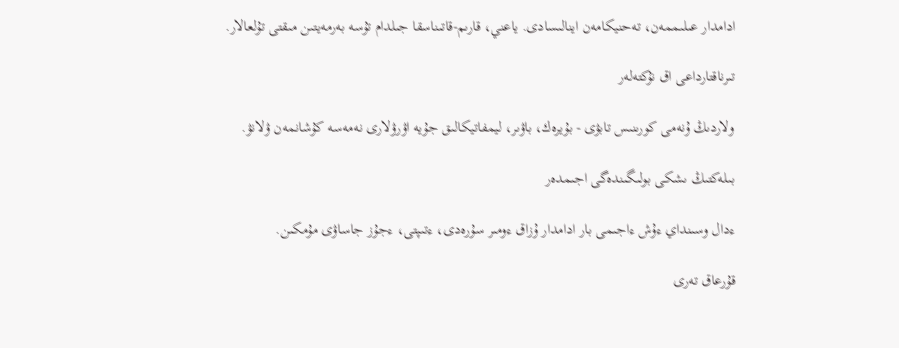ادامدار عىلىممەن، تەحنيكامەن اينالىسادى. ياعني، قارىم-قاتىناسقا جىلدام تۇسە بەرمەيتىن مىقتى تۇلعالار.

تىرناقتارداعى اق نۇكتەلەر

ولاردىڭ ۇنەمى كورىنىس تابۋى - بۇيرەك، باۋىر، ليمفاتيكالىق جۇيە اۋرۋلارى نەمەسە كۇشانمەن ۋلانۋ.

بىلەكتىڭ ىشكى بولىگىندەگى اجىمدەر

ءدال وسىنداي ءۇش ءاجىمى بار ادامدار ۇزاق ءومىر سۇرەدى، ءتىپتى، ءجۇز جاساۋى مۇمكىن.

قۇرعاق تەرى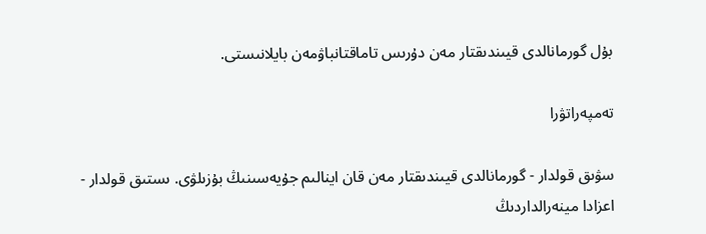بۇل گورمانالدى قيىندىقتار مەن دۇرىس تاماقتانباۋمەن بايلانىستى.

تەمپەراتۋرا

سۋىق قولدار - گورمانالدى قيىندىقتار مەن قان اينالىم جۇيەسىنىڭ بۇزىلۋى. ىستىق قولدار - اعزادا مينەرالداردىڭ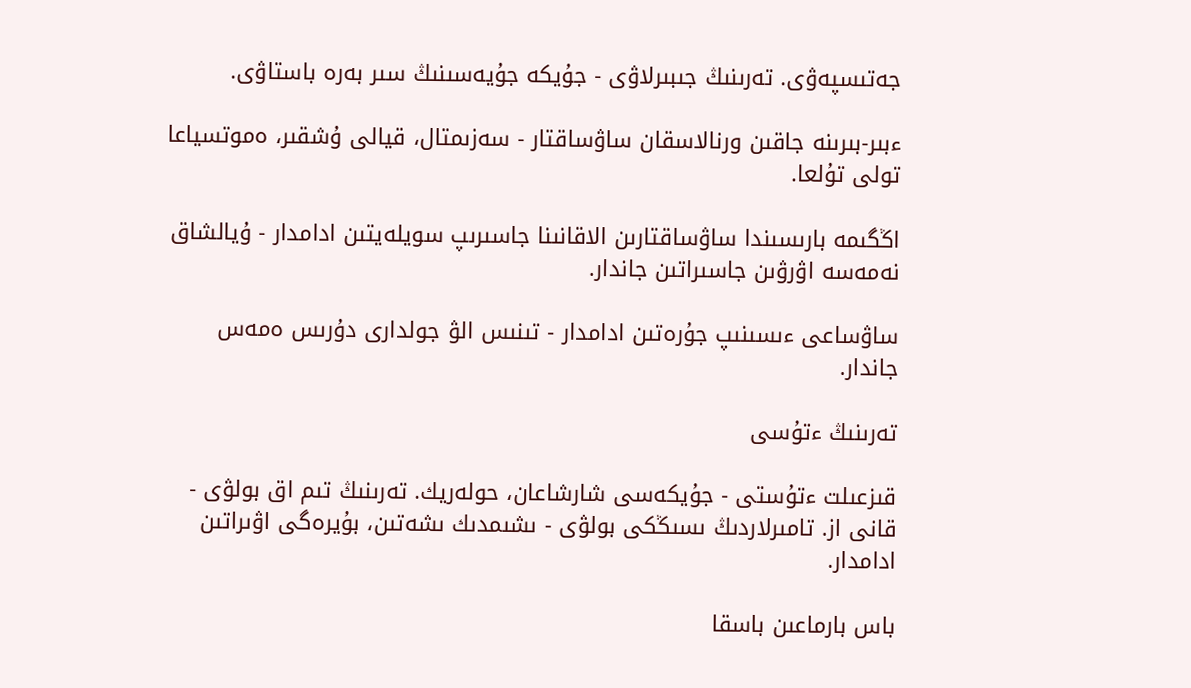جەتىسپەۋى. تەرىنىڭ جىبىرلاۋى - جۇيكە جۇيەسىنىڭ سىر بەرە باستاۋى.

ءبىر-بىرىنە جاقىن ورنالاسقان ساۋساقتار - سەزىمتال، قيالى ۇشقىر، ەموتسياعا تولى تۇلعا.

اڭگىمە بارىسىندا ساۋساقتارىن الاقانىنا جاسىرىپ سويلەيتىن ادامدار - ۇيالشاق نەمەسە اۋرۋىن جاسىراتىن جاندار.

ساۋساعى ءىسىنىپ جۇرەتىن ادامدار - تىنىس الۋ جولدارى دۇرىس ەمەس جاندار.

تەرىنىڭ ءتۇسى

قىزعىلت ءتۇستى - جۇيكەسى شارشاعان، حولەريك. تەرىنىڭ تىم اق بولۋى - قانى از. تامىرلاردىڭ ىسىڭكى بولۋى - ىشىمدىك ىشەتىن، بۇيرەگى اۋىراتىن ادامدار.

باس بارماعىن باسقا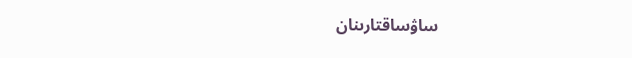ساۋساقتارىنان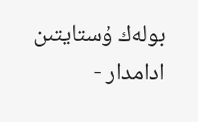بولەك ۇستايتىن ادامدار -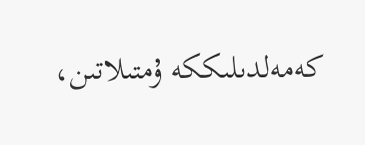كەمەلدىلىككە ۇمتىلاتىن،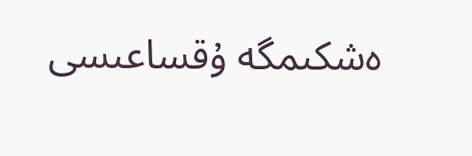ەشكىمگە ۇقساعىسى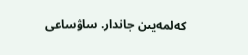كەلمەيىن جاندار. ساۋساعى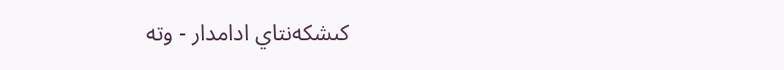كىشكەنتاي ادامدار - وتە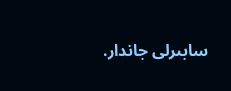سابىرلى جاندار.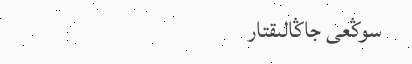سوڭعى جاڭالىقتار